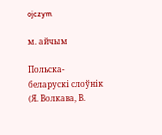ojczym

м. айчым

Польска-беларускі слоўнік (Я. Волкава, В.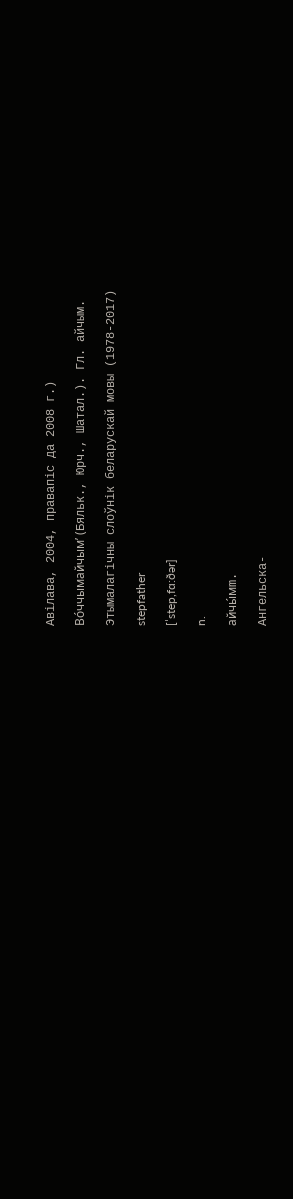Авілава, 2004, правапіс да 2008 г.)

Во́ччымайчым’ (Бяльк., Юрч., Шатал.). Гл. айчым.

Этымалагічны слоўнік беларускай мовы (1978-2017)

stepfather

[ˈstep,fɑ:ðər]

n.

айчы́мm.

Ангельска-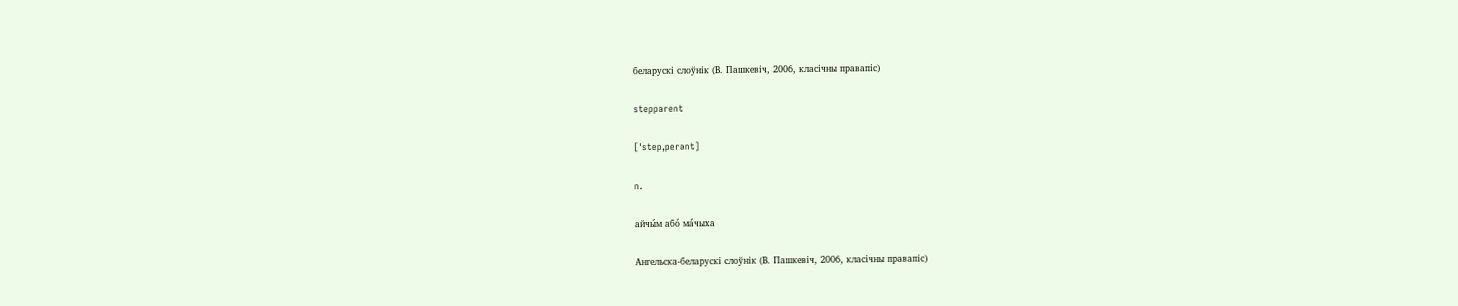беларускі слоўнік (В. Пашкевіч, 2006, класічны правапіс)

stepparent

[ˈstep,perənt]

n.

айчы́м або́ ма́чыха

Ангельска-беларускі слоўнік (В. Пашкевіч, 2006, класічны правапіс)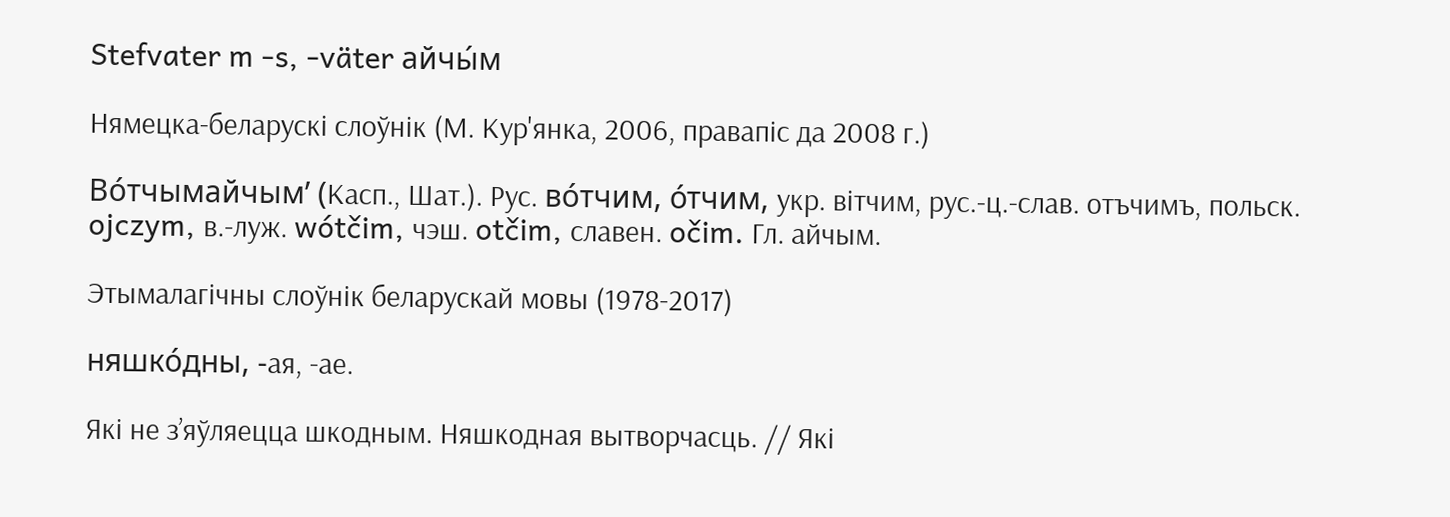Stefvater m -s, -väter айчы́м

Нямецка-беларускі слоўнік (М. Кур'янка, 2006, правапіс да 2008 г.)

Во́тчымайчым’ (Касп., Шат.). Рус. во́тчим, о́тчим, укр. вітчим, рус.-ц.-слав. отъчимъ, польск. ojczym, в.-луж. wótčim, чэш. otčim, славен. očim. Гл. айчым.

Этымалагічны слоўнік беларускай мовы (1978-2017)

няшко́дны, ‑ая, ‑ае.

Які не з’яўляецца шкодным. Няшкодная вытворчасць. // Які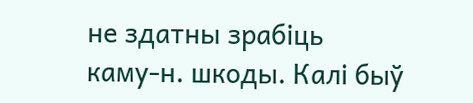не здатны зрабіць каму‑н. шкоды. Калі быў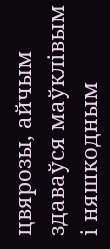цвярозы, айчым здаваўся маўклівым і няшкодным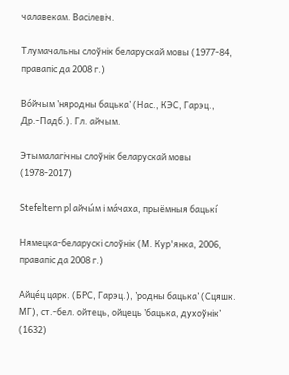чалавекам. Васілевіч.

Тлумачальны слоўнік беларускай мовы (1977-84, правапіс да 2008 г.)

Во́йчым ’няродны бацька’ (Нас., КЭС, Гарэц., Др.-Падб.). Гл. айчым.

Этымалагічны слоўнік беларускай мовы (1978-2017)

Stefeltern pl айчы́м і ма́чаха, прыёмныя бацькі́

Нямецка-беларускі слоўнік (М. Кур'янка, 2006, правапіс да 2008 г.)

Айце́ц царк. (БРС, Гарэц.), ’родны бацька’ (Сцяшк. МГ), ст.-бел. ойтець, ойцець ’бацька, духоўнік’ (1632)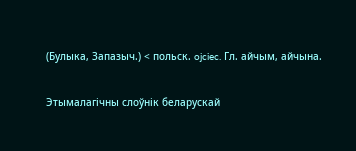(Булыка, Запазыч.) < польск. ojciec. Гл. айчым, айчына.

Этымалагічны слоўнік беларускай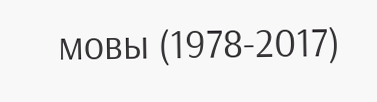мовы (1978-2017)